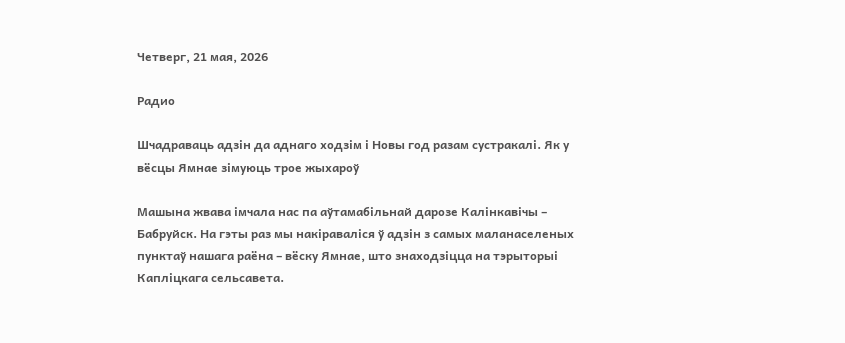Четверг, 21 мая, 2026

Радио

Шчадраваць адзін да аднаго ходзім і Новы год разам сустракалі. Як у вёсцы Ямнае зімуюць трое жыхароў

Машына жвава імчала нас па аўтамабільнай дарозе Калінкавічы – Бабруйск. На гэты раз мы накіраваліся ў адзін з самых маланаселеных пунктаў нашага раёна – вёску Ямнае, што знаходзіцца на тэрыторыі Капліцкага сельсавета.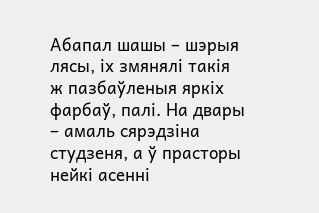Абапал шашы – шэрыя лясы, іх змянялі такія ж пазбаўленыя яркіх фарбаў, палі. На двары – амаль сярэдзіна студзеня, а ў прасторы нейкі асенні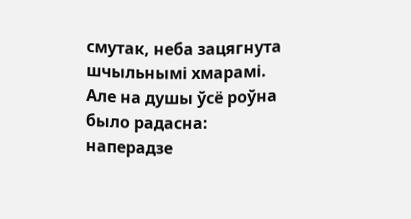смутак, неба зацягнута шчыльнымі хмарамі. Але на душы ўсё роўна было радасна: наперадзе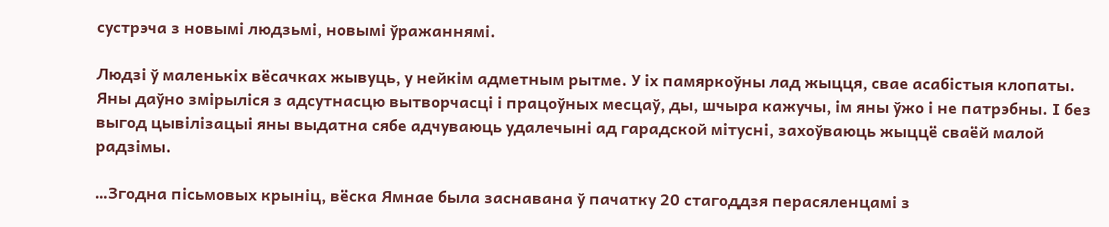сустрэча з новымі людзьмі, новымі ўражаннямі.

Людзі ў маленькіх вёсачках жывуць, у нейкім адметным рытме. У іх памяркоўны лад жыцця, свае асабістыя клопаты. Яны даўно змірыліся з адсутнасцю вытворчасці і працоўных месцаў, ды, шчыра кажучы, ім яны ўжо і не патрэбны. І без выгод цывілізацыі яны выдатна сябе адчуваюць удалечыні ад гарадской мітусні, захоўваюць жыццё сваёй малой радзімы.

…Згодна пісьмовых крыніц, вёска Ямнае была заснавана ў пачатку 20 стагоддзя перасяленцамі з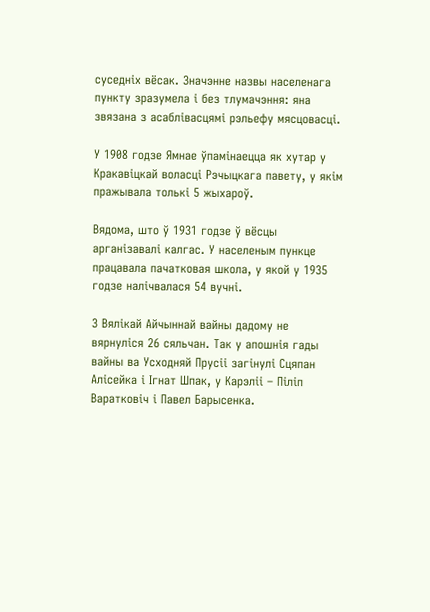суседніх вёсак. Значэнне назвы населенага пункту зразумела і без тлумачэння: яна звязана з асаблівасцямі рэльефу мясцовасці.

У 1908 годзе Ямнае ўпамінаецца як хутар у Кракавіцкай воласці Рэчыцкага павету, у якім пражывала толькі 5 жыхароў.

Вядома, што ў 1931 годзе ў вёсцы арганізавалі калгас. У населеным пункце працавала пачатковая школа, у якой у 1935 годзе налічвалася 54 вучні.

З Вялікай Айчыннай вайны дадому не вярнуліся 26 сяльчан. Так у апошнія гады вайны ва Усходняй Прусіі загінулі Сцяпан Алісейка і Ігнат Шпак, у Карэліі – Піліп Варатковіч і Павел Барысенка.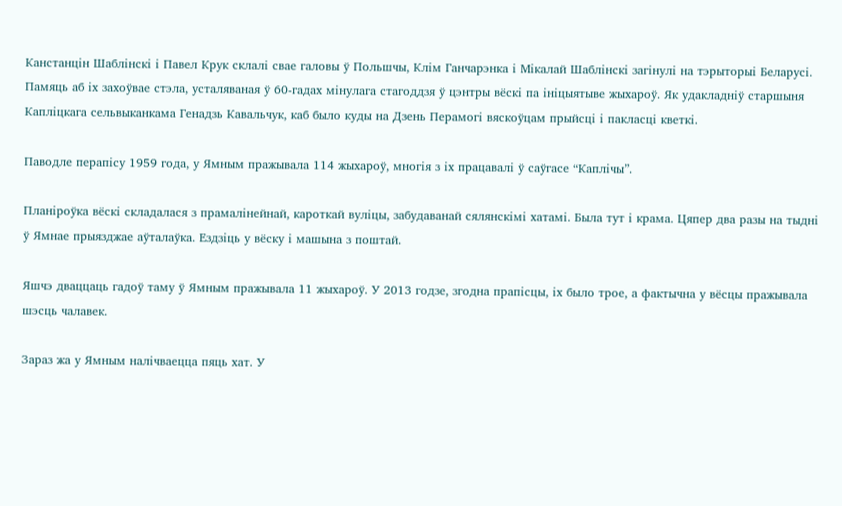Канстанцін Шаблінскі і Павел Крук склалі свае галовы ў Польшчы, Клім Ганчарэнка і Мікалай Шаблінскі загінулі на тэрыторыі Беларусі. Памяць аб іх захоўвае стэла, усталяваная ў 60-гадах мінулага стагоддзя ў цэнтры вёскі па ініцыятыве жыхароў. Як удакладніў старшыня Капліцкага сельвыканкама Генадзь Кавальчук, каб было куды на Дзень Перамогі вяскоўцам прыйсці і пакласці кветкі.

Паводле перапісу 1959 года, у Ямным пражывала 114 жыхароў, многія з іх працавалі ў саўгасе “Каплічы”.

Планіроўка вёскі складалася з прамалінейнай, кароткай вуліцы, забудаванай сялянскімі хатамі. Была тут і крама. Цяпер два разы на тыдні ў Ямнае прыязджае аўталаўка. Ездзіць у вёску і машына з поштай.

Яшчэ дваццаць гадоў таму ў Ямным пражывала 11 жыхароў. У 2013 годзе, згодна прапісцы, іх было трое, а фактычна у вёсцы пражывала шэсць чалавек.

Зараз жа у Ямным налічваецца пяць хат. У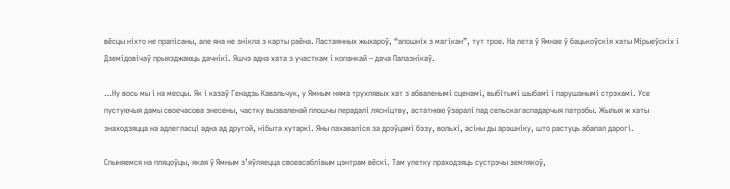вёсцы ніхто не прапісаны, але яна не знікла з карты раёна. Пастаянных жыхароў, “апошніх з магікан”, тут трое. На лета ў Ямнае ў бацькоўскія хаты Мірыеўскіх і Дземідовічаў прыязджаюць дачнікі. Яшчэ адна хата з участкам і копанкай – дача Палазнікаў.

…Ну вось мы і на месцы. Як і казаў Генадзь Кавальчук, у Ямным няма трухлявых хат з абваленымі сценамі, выбітымі шыбамі і парушанымі стрэхамі. Усе пустуючыя дамы своечасова знесены, частку вызваленай плошчы перадалі лясніцтву, астатнюю ўзаралі пад сельскагаспадарчыя патрэбы. Жылыя ж хаты знаходзяцца на адлегласці адна ад другой, нібыта хутаркі. Яны пахаваліся за дрэўцамі бэзу, вольхі, асіны ды арэшніку, што растуць абапал дарогі.

Спыняемся на пляцоўцы, якая ў Ямным з’яўляецца своеасаблівым цэнтрам вёскі. Там улетку праходзяць сустрэчы землякоў,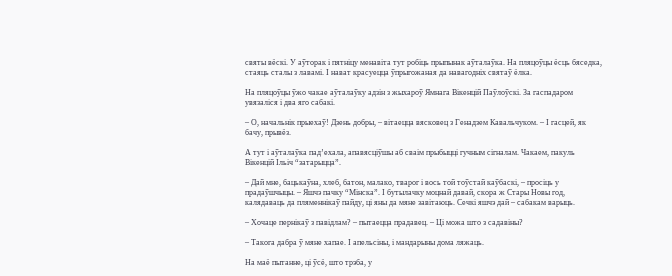святы вёскі. У аўторак і пятніцу менавіта тут робіць прыпынак аўталаўка. На пляцоўцы ёсць бяседка, стаяць сталы з лавамі. І нават красуецца ўпрыгожаная да навагодніх святаў ёлка.

На пляцоўцы ўжо чакае аўталаўку адзін з жыхароў Ямнага Вікенцій Паўлоўскі. За гаспадаром увязаліся і два яго сабакі.

– О, начальнік прыехаў! Дзень добры, – вітаецца вясковец з Генадзем Кавальчуком. – І гасцей, як бачу, прывёз.

А тут і аўталаўка пад’ехала, апавясціўшы аб сваім прыбыцці гучным сігналам. Чакаем, пакуль Вікенцій Ільіч “затарыцца”.

– Дай мне, бацькаўна, хлеб, батон, малако, тварог і вось той тоўстай каўбаскі, – просіць у прадаўшчыцы. – Яшчэ пачку “Мінска”. І бутылачку моцнай давай, скора ж Стары Новы год, калядаваць да пляменнікаў пайду, ці яны да мяне завітаюць. Сечкі яшчэ дай – сабакам варыць.

– Хочаце пернікаў з павідлам? – пытаецца прадавец. – Ці можа што з садавіны?

– Такога дабра ў мяне хапае. І апельсіны, і мандарыны дома ляжаць.

На маё пытанне, ці ўсё, што трэба, у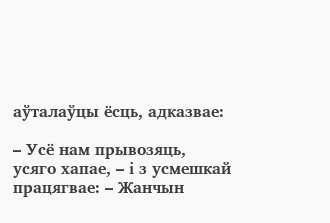аўталаўцы ёсць, адказвае:

– Усё нам прывозяць, усяго хапае, – і з усмешкай працягвае: – Жанчын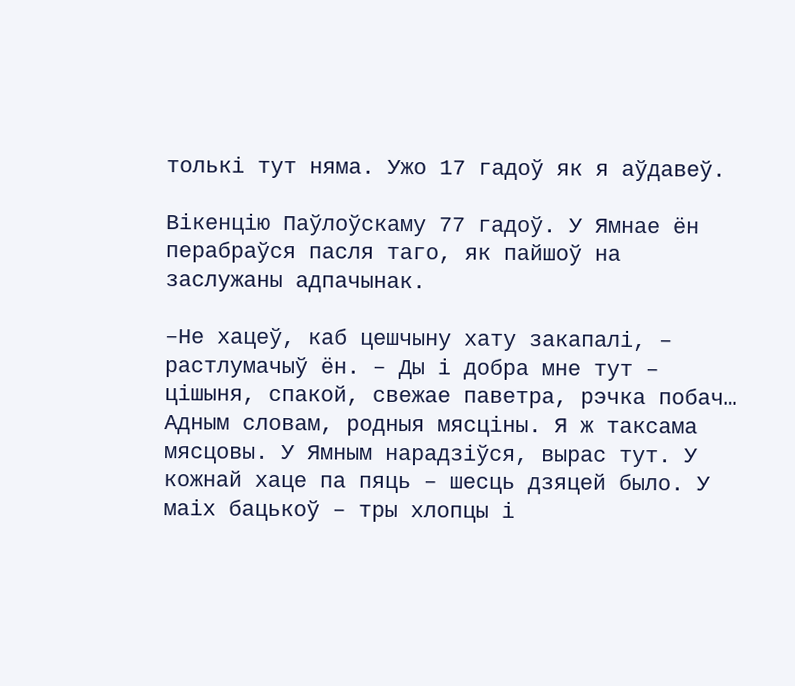толькі тут няма. Ужо 17 гадоў як я аўдавеў.

Вікенцію Паўлоўскаму 77 гадоў. У Ямнае ён перабраўся пасля таго, як пайшоў на заслужаны адпачынак.

–Не хацеў, каб цешчыну хату закапалі, – растлумачыў ён. – Ды і добра мне тут – цішыня, спакой, свежае паветра, рэчка побач… Адным словам, родныя мясціны. Я ж таксама мясцовы. У Ямным нарадзіўся, вырас тут. У кожнай хаце па пяць – шесць дзяцей было. У маіх бацькоў – тры хлопцы і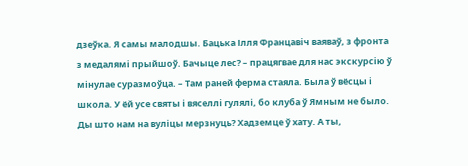дзеўка. Я самы малодшы. Бацька Ілля Францавіч ваяваў, з фронта з медалямі прыйшоў. Бачыце лес? – працягвае для нас экскурсію ў мінулае суразмоўца. – Там раней ферма стаяла. Была ў вёсцы і школа. У ёй усе святы і вяселлі гулялі, бо клуба ў Ямным не было. Ды што нам на вуліцы мерзнуць? Хадземце ў хату. А ты,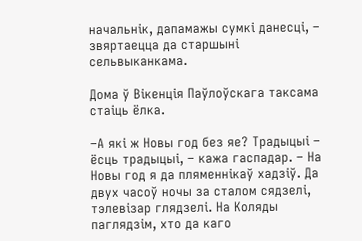начальнік, дапамажы сумкі данесці, – звяртаецца да старшыні сельвыканкама.

Дома ў Вікенція Паўлоўскага таксама стаіць ёлка.

–А які ж Новы год без яе? Традыцыі – ёсць традыцыі, – кажа гаспадар. – На Новы год я да пляменнікаў хадзіў. Да двух часоў ночы за сталом сядзелі, тэлевізар глядзелі. На Коляды паглядзім, хто да каго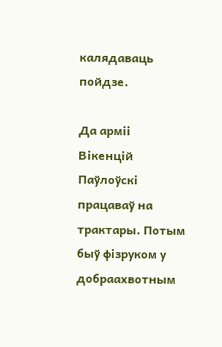калядаваць пойдзе.

Да арміі Вікенцій Паўлоўскі працаваў на трактары. Потым быў фізруком у добраахвотным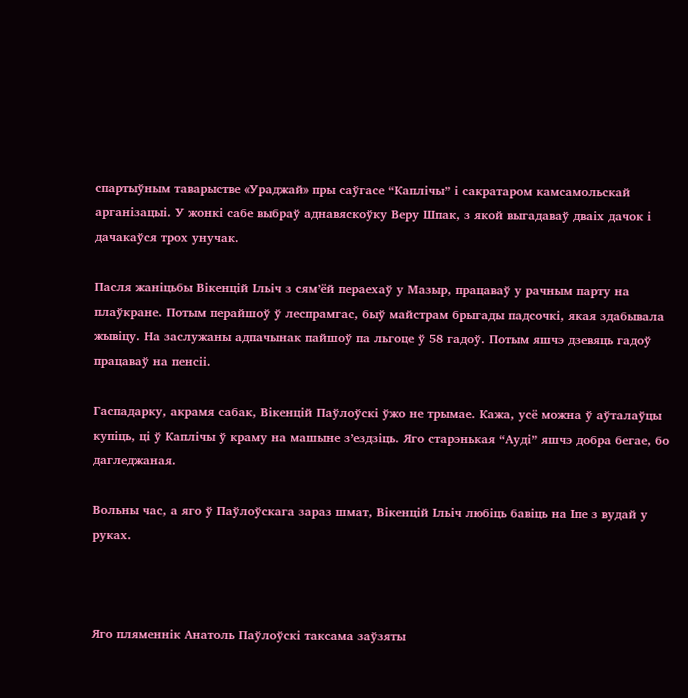спартыўным таварыстве «Ураджай» пры саўгасе “Каплічы” і сакратаром камсамольскай арганізацыі. У жонкі сабе выбраў аднавяскоўку Веру Шпак, з якой выгадаваў дваіх дачок і дачакаўся трох унучак.

Пасля жаніцьбы Вікенцій Ільіч з сям’ёй пераехаў у Мазыр, працаваў у рачным парту на плаўкране. Потым перайшоў ў леспрамгас, быў майстрам брыгады падсочкі, якая здабывала жывіцу. На заслужаны адпачынак пайшоў па льгоце ў 58 гадоў. Потым яшчэ дзевяць гадоў працаваў на пенсіі.

Гаспадарку, акрамя сабак, Вікенцій Паўлоўскі ўжо не трымае. Кажа, усё можна ў аўталаўцы купіць, ці ў Каплічы ў краму на машыне з’ездзіць. Яго старэнькая “Ауді” яшчэ добра бегае, бо дагледжаная.

Вольны час, а яго ў Паўлоўскага зараз шмат, Вікенцій Ільіч любіць бавіць на Іпе з вудай у руках.



Яго пляменнік Анатоль Паўлоўскі таксама заўзяты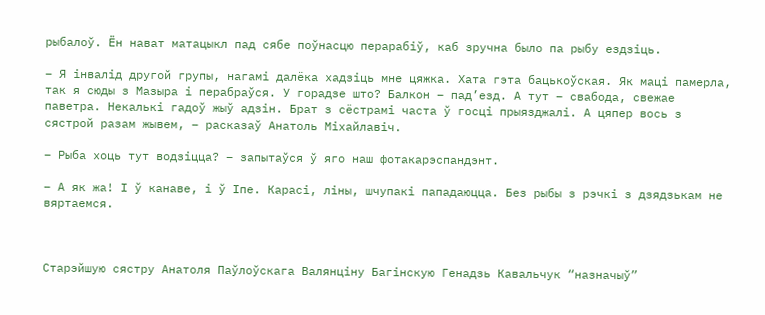рыбалоў. Ён нават матацыкл пад сябе поўнасцю перарабіў, каб зручна было па рыбу ездзіць.

– Я інвалід другой групы, нагамі далёка хадзіць мне цяжка. Хата гэта бацькоўская. Як маці памерла, так я сюды з Мазыра і перабраўся. У горадзе што? Балкон – пад’езд. А тут – свабода, свежае паветра. Некалькі гадоў жыў адзін. Брат з сёстрамі часта ў госці прыязджалі. А цяпер вось з сястрой разам жывем, – расказаў Анатоль Міхайлавіч.

– Рыба хоць тут водзіцца? – запытаўся ў яго наш фотакарэспандэнт.

– А як жа! І ў канаве, і ў Іпе. Карасі, ліны, шчупакі пападаюцца. Без рыбы з рэчкі з дзядзькам не вяртаемся.



Старэйшую сястру Анатоля Паўлоўскага Валянціну Багінскую Генадзь Кавальчук “назначыў”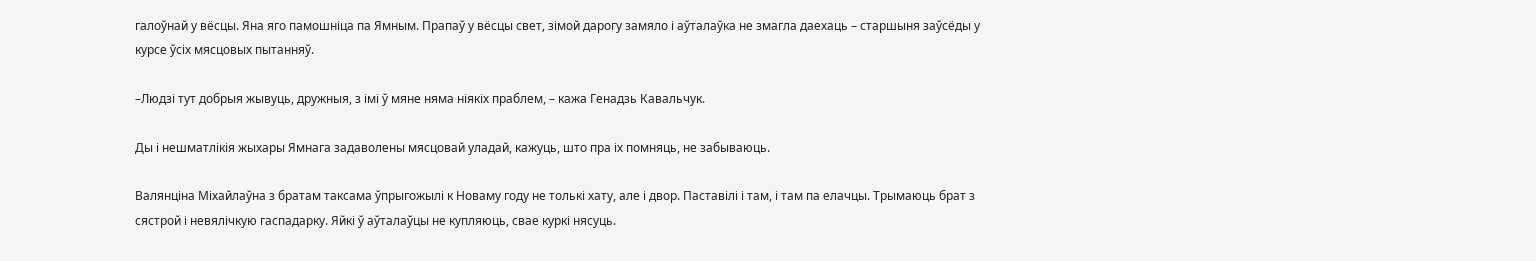галоўнай у вёсцы. Яна яго памошніца па Ямным. Прапаў у вёсцы свет, зімой дарогу замяло і аўталаўка не змагла даехаць – старшыня заўсёды у курсе ўсіх мясцовых пытанняў.

–Людзі тут добрыя жывуць, дружныя, з імі ў мяне няма ніякіх праблем, – кажа Генадзь Кавальчук.

Ды і нешматлікія жыхары Ямнага задаволены мясцовай уладай, кажуць, што пра іх помняць, не забываюць.

Валянціна Міхайлаўна з братам таксама ўпрыгожылі к Новаму году не толькі хату, але і двор. Паставілі і там, і там па елачцы. Трымаюць брат з сястрой і невялічкую гаспадарку. Яйкі ў аўталаўцы не купляюць, свае куркі нясуць.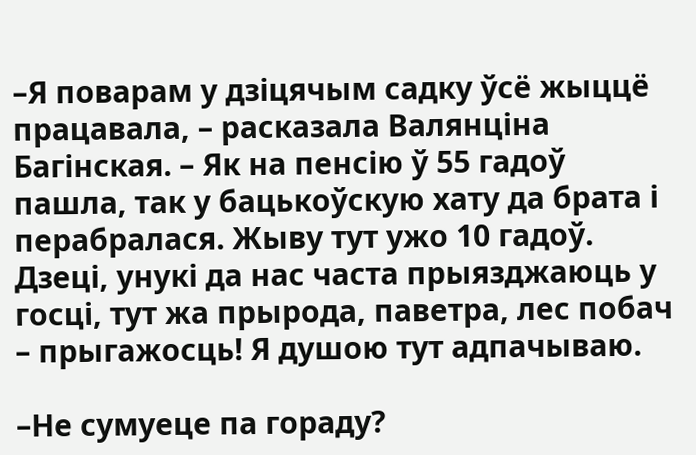–Я поварам у дзіцячым садку ўсё жыццё працавала, – расказала Валянціна Багінская. – Як на пенсію ў 55 гадоў пашла, так у бацькоўскую хату да брата і перабралася. Жыву тут ужо 10 гадоў. Дзеці, унукі да нас часта прыязджаюць у госці, тут жа прырода, паветра, лес побач – прыгажосць! Я душою тут адпачываю.

–Не сумуеце па гораду?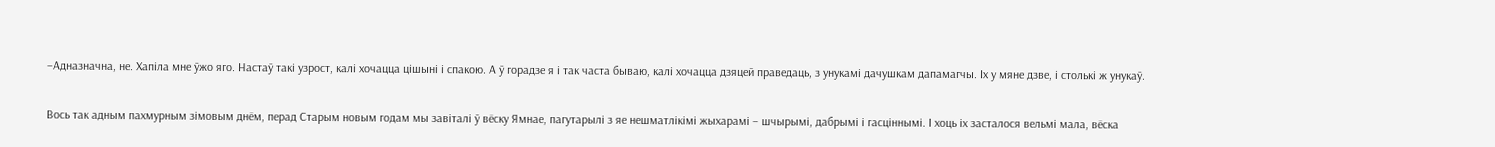–Адназначна, не. Хапіла мне ўжо яго. Настаў такі узрост, калі хочацца цішыні і спакою. А ў горадзе я і так часта бываю, калі хочацца дзяцей праведаць, з унукамі дачушкам дапамагчы. Іх у мяне дзве, і столькі ж унукаў.

Вось так адным пахмурным зімовым днём, перад Старым новым годам мы завіталі ў вёску Ямнае, пагутарылі з яе нешматлікімі жыхарамі – шчырымі, дабрымі і гасціннымі. І хоць іх засталося вельмі мала, вёска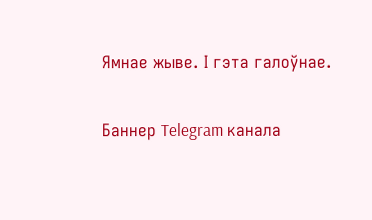Ямнае жыве. І гэта галоўнае.

Баннер Telegram канала